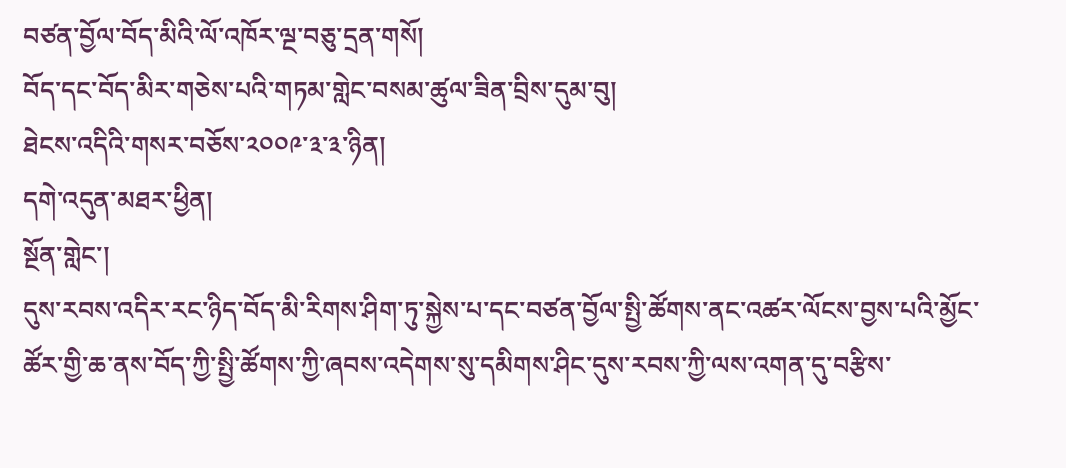བཙན་བྱོལ་བོད་མིའི་ལོ་འཁོར་ལྔ་བཅུ་དྲན་གསོ།
བོད་དང་བོད་མིར་གཅེས་པའི་གཏམ་གླེང་བསམ་ཚུལ་ཟིན་བྲིས་དུམ་བུ།
ཐེངས་འདིའི་གསར་བཅོས་༢༠༠༩་༣་༣་ཉིན།
དགེ་འདུན་མཐར་ཕྱིན།
སྔོན་གླེང་།
དུས་རབས་འདིར་རང་ཉིད་བོད་མི་རིགས་ཤིག་ཏུ་སྐྱེས་པ་དང་བཙན་བྱོལ་སྤྱི་ཚོགས་ནང་འཚར་ལོངས་བྱས་པའི་མྱོང་ཚོར་གྱི་ཆ་ནས་བོད་ཀྱི་སྤྱི་ཚོགས་ཀྱི་ཞབས་འདེགས་སུ་དམིགས་ཤིང་དུས་རབས་ཀྱི་ལས་འགན་དུ་བརྩིས་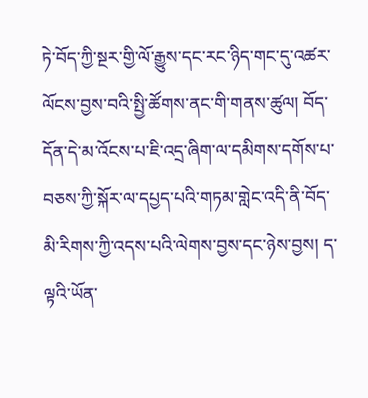ཏེ་བོད་ཀྱི་སྔར་གྱི་ལོ་རྒྱུས་དང་རང་ཉིད་གང་དུ་འཚར་ལོངས་བྱས་བའི་སྤྱི་ཚོགས་ནང་གི་གནས་ཚུལ། བོད་དོན་དེ་མ་འོངས་པ་ཇི་འདྲ་ཞིག་ལ་དམིགས་དགོས་པ་བཅས་ཀྱི་སྐོར་ལ་དཔྱད་པའི་གཏམ་གླེང་འདི་ནི་བོད་མི་རིགས་ཀྱི་འདས་པའི་ལེགས་བྱས་དང་ཉེས་བྱས། ད་ལྟའི་ཡོན་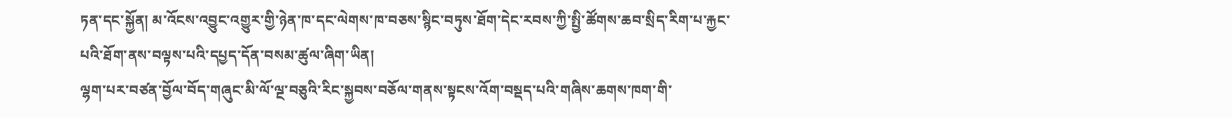ཏན་དང་སྐྱོན། མ་འོངས་འབྱུང་འགྱུར་གྱི་ཉེན་ཁ་དང་ལེགས་ཁ་བཅས་སྙིང་བཏུས་ཐོག་དེང་རབས་ཀྱི་སྤྱི་ཚོགས་ཆབ་སྲིད་རིག་པ་རྐྱང་པའི་ཐོག་ནས་བལྟས་པའི་དཔྱད་དོན་བསམ་ཚུལ་ཞིག་ཡིན།
ལྷག་པར་བཙན་བྱོལ་བོད་གཞུང་མི་ལོ་ལྔ་བཅུའི་རིང་སྐྱབས་བཅོལ་གནས་སྟངས་འོག་བསྡད་པའི་གཞིས་ཆགས་ཁག་གི་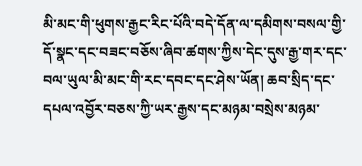མི་མང་གི་ཕུགས་རྒྱང་རིང་པོའི་བདེ་དོན་ལ་དམིགས་བསལ་གྱི་དོ་སྣང་དང་བཟང་བཅོས་ཞིབ་ཚགས་ཀྱིས་དེང་དུས་རྒྱ་གར་དང་བལ་ཡུལ་མི་མང་གི་རང་དབང་དང་ཤེས་ཡོན། ཆབ་སྲིད་དང་དཔལ་འབྱོར་བཅས་ཀྱི་ཡར་རྒྱས་དང་མཉམ་བསྲེས་མཉམ་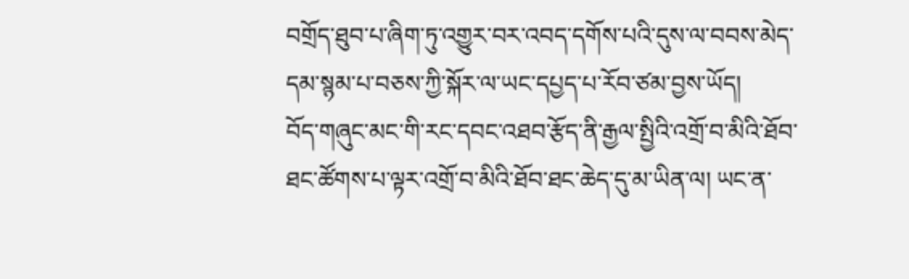བགྲོད་ཐུབ་པ་ཞིག་ཏུ་འགྱུར་བར་འབད་དགོས་པའི་དུས་ལ་བབས་མེད་དམ་སྙམ་པ་བཅས་ཀྱི་སྐོར་ལ་ཡང་དཔྱད་པ་རོབ་ཙམ་བྱས་ཡོད།
བོད་གཞུང་མང་གི་རང་དབང་འཐབ་རྩོད་ནི་རྒྱལ་སྤྱིའི་འགྲོ་བ་མིའི་ཐོབ་ཐང་ཚོགས་པ་ལྟར་འགྲོ་བ་མིའི་ཐོབ་ཐང་ཆེད་དུ་མ་ཡིན་ལ། ཡང་ན་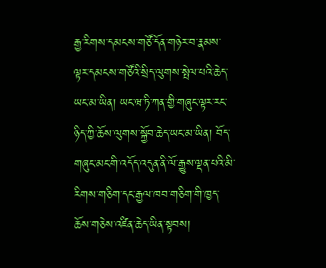རྒྱ་རིགས་དམངས་གཙོ་དོན་གཉེར་བ་རྣམས་ལྟར་དམངས་གཙོའི་སྲིད་ལུགས་སྤེལ་པའི་ཆེད་ཡང་མ་ཡིན། ཡང་ཝ་ཏི་ཀན་གྱི་གཞུང་ལྟར་རང་ཉིད་ཀྱི་ཆོས་ལུགས་སྐྱོབ་ཆེད་ཡང་མ་ཡིན། བོད་གཞུང་མང་གི་འདོད་འདུན་ནི་ལོ་རྒྱུས་ལྡན་པའི་མི་རིགས་གཅིག་དང་རྒྱལ་ཁབ་གཅིག་གི་ཁྱད་ཆོས་གཅེས་འཛིན་ཆེད་ཡིན་སྟབས།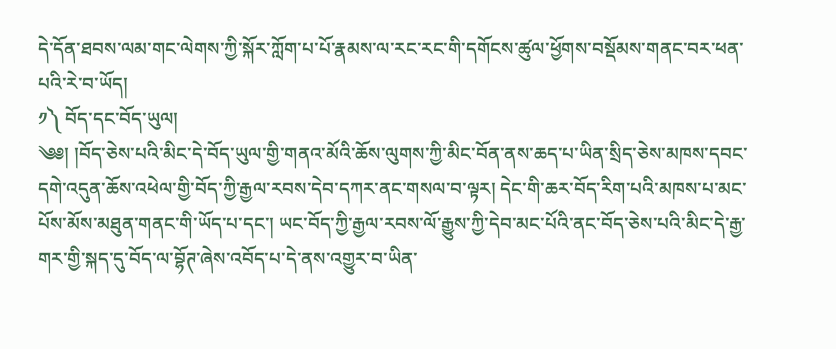དེ་དོན་ཐབས་ལམ་གང་ལེགས་ཀྱི་སྐོར་ཀློག་པ་པོ་རྣམས་ལ་རང་རང་གི་དགོངས་ཚུལ་ཕྱོགས་བསྡོམས་གནང་བར་ཕན་པའི་རེ་བ་ཡོད།
༡༽ བོད་དང་བོད་ཡུལ།
༄༅། །བོད་ཅེས་པའི་མིང་དེ་བོད་ཡུལ་གྱི་གནའ་མོའི་ཆོས་ལུགས་ཀྱི་མིང་བོན་ནས་ཆད་པ་ཡིན་སྲིད་ཅེས་མཁས་དབང་དགེ་འདུན་ཆོས་འཕེལ་གྱི་བོད་ཀྱི་རྒྱལ་རབས་དེབ་དཀར་ནང་གསལ་བ་ལྟར། དེང་གི་ཆར་བོད་རིག་པའི་མཁས་པ་མང་པོས་མོས་མཐུན་གནང་གི་ཡོད་པ་དང་། ཡང་བོད་ཀྱི་རྒྱལ་རབས་ལོ་རྒྱུས་ཀྱི་དེབ་མང་པོའི་ནང་བོད་ཅེས་པའི་མིང་དེ་རྒྱ་གར་གྱི་སྐད་དུ་བོད་ལ་བྷོཊ་ཞེས་འབོད་པ་དེ་ནས་འགྱུར་བ་ཡིན་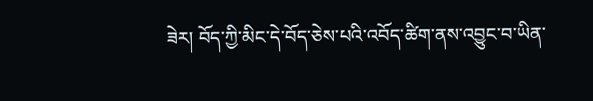ཟེར། བོད་ཀྱི་མིང་དེ་བོད་ཅེས་པའི་འབོད་ཚིག་ནས་འབྱུང་བ་ཡིན་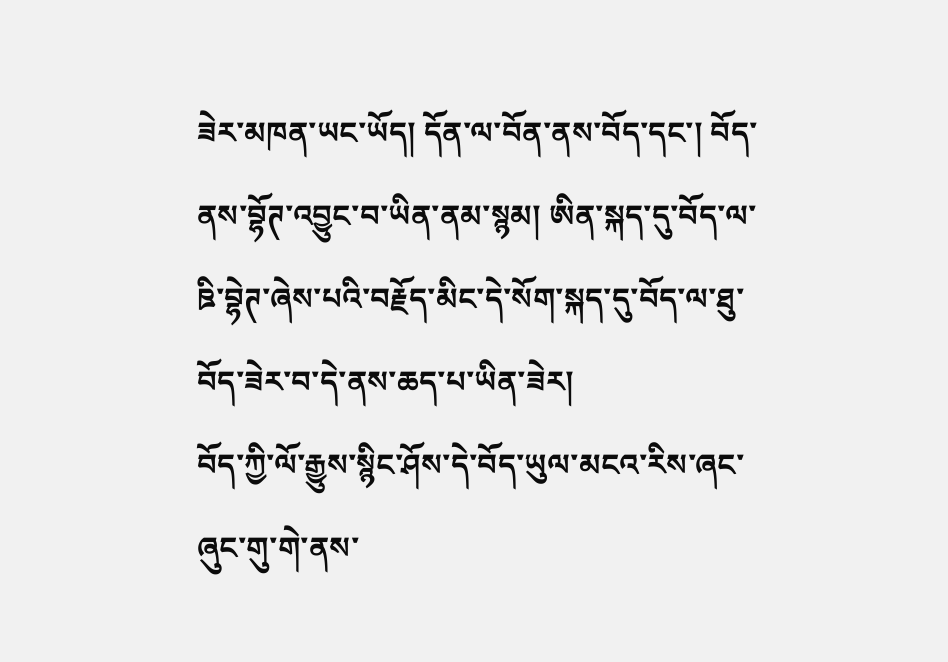ཟེར་མཁན་ཡང་ཡོད། དོན་ལ་བོན་ནས་བོད་དང་། བོད་ནས་བྷོཊ་འབྱུང་བ་ཡིན་ནམ་སྙམ། ཨིན་སྐད་དུ་བོད་ལ་ཋི་བྷེཊ་ཞེས་པའི་བརྗོད་མིང་དེ་སོག་སྐད་དུ་བོད་ལ་ཐུ་བོད་ཟེར་བ་དེ་ནས་ཆད་པ་ཡིན་ཟེར།
བོད་ཀྱི་ལོ་རྒྱུས་སྙིང་ཤོས་དེ་བོད་ཡུལ་མངའ་རིས་ཞང་ཞུང་གུ་གེ་ནས་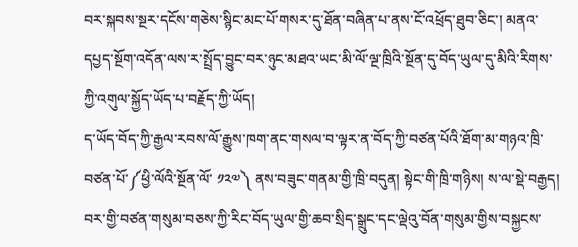བར་སྐབས་སྔར་དངོས་གཅེས་སྙིང་མང་པོ་གསར་དུ་ཐོན་བཞིན་པ་ནས་ངོ་འཕྲོད་ཐུབ་ཅིང་། མནའ་དཔྱད་སྔོག་འདོན་ལས་ར་སྤྲོད་བྱུང་བར་ཉུང་མཐའ་ཡང་མི་ལོ་ལྔ་ཁྲིའི་སྔོན་དུ་བོད་ཡུལ་དུ་མིའི་རིགས་ཀྱི་འགུལ་སྐྱོད་ཡོད་པ་བརྗོད་ཀྱི་ཡོད།
ད་ཡོད་བོད་ཀྱི་རྒྱལ་རབས་ལོ་རྒྱུས་ཁག་ནང་གསལ་བ་ལྟར་ན་བོད་ཀྱི་བཙན་པོའི་ཐོག་མ་གཉའ་ཁྲི་བཙན་པོ་༼ཕྱི་ལོའི་སྔོན་ལོ་ ༡༢༧༽ ནས་བཟུང་གནམ་གྱི་ཁྲི་བདུན། སྟེང་གི་ཁྲི་གཉིས། ས་ལ་སྡེ་བརྒྱད། བར་གྱི་བཙན་གསུམ་བཅས་ཀྱི་རིང་བོད་ཡུལ་གྱི་ཆབ་སྲིད་སྒྲུང་དང་ལྡེའུ་བོན་གསུམ་གྱིས་བསྐྱངས་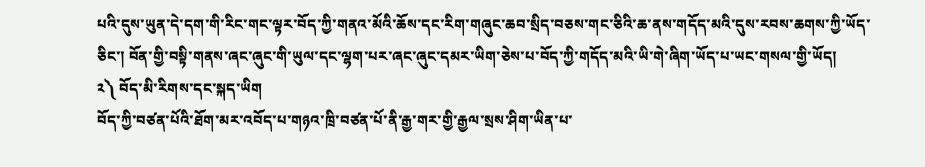པའི་དུས་ཡུན་དེ་དག་གི་རིང་གང་ལྟར་བོད་ཀྱི་གནའ་མོའི་ཆོས་དང་རིག་གཞུང་ཆབ་སྲིད་བཅས་གང་ཅིའི་ཆ་ནས་གདོད་མའི་དུས་རབས་ཆགས་ཀྱི་ཡོད་ཅིང་། བོན་གྱི་བསྟི་གནས་ཞང་ཞུང་གི་ཡུལ་དང་ལྷག་པར་ཞང་ཞུང་དམར་ཡིག་ཅེས་པ་བོད་ཀྱི་གདོད་མའི་ཡི་གེ་ཞིག་ཡོད་པ་ཡང་གསལ་གྱི་ཡོད།
༢༽ བོད་མི་རིགས་དང་སྐད་ཡིག
བོད་ཀྱི་བཙན་པོའི་ཐོག་མར་འབོད་པ་གཉའ་ཁྲི་བཙན་པོ་ནི་རྒྱ་གར་གྱི་རྒྱལ་སྲས་ཤིག་ཡིན་པ་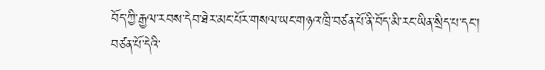བོད་ཀྱི་རྒྱལ་རབས་དེབ་ཐེར་མང་པོར་གསལ་ཡང་གཉའ་ཁྲི་བཙན་པོ་ནི་བོད་མི་རང་ཡིན་སྲིད་པ་དང་། བཙན་པོ་དེའི་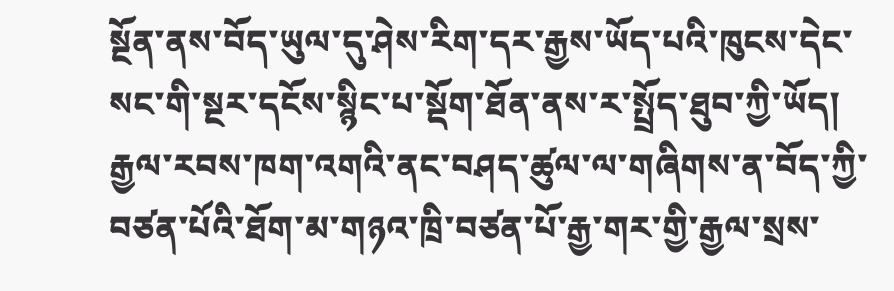སྔོན་ནས་བོད་ཡུལ་དུ་ཤེས་རིག་དར་རྒྱས་ཡོད་པའི་ཁུངས་དེང་སང་གི་སྔར་དངོས་སྙིང་པ་སྡོག་ཐོན་ནས་ར་སྤྲོད་ཐུབ་ཀྱི་ཡོད། རྒྱལ་རབས་ཁག་འགའི་ནང་བཤད་ཚུལ་ལ་གཞིགས་ན་བོད་ཀྱི་བཙན་པོའི་ཐོག་མ་གཉའ་ཁྲི་བཙན་པོ་རྒྱ་གར་གྱི་རྒྱལ་སྲས་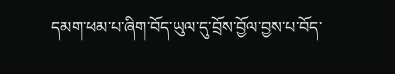དམག་ཕམ་པ་ཞིག་བོད་ཡུལ་དུ་བྲོས་བྱོལ་བྱས་པ་བོད་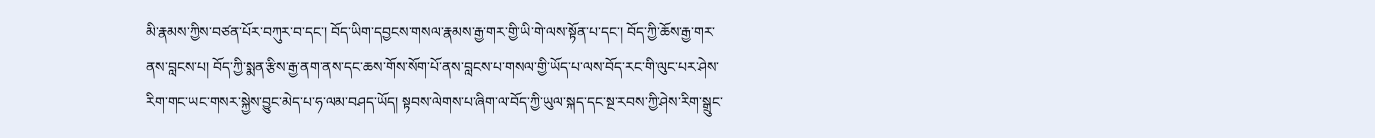མི་རྣམས་ཀྱིས་བཙན་པོར་བཀུར་བ་དང་། བོད་ཡིག་དབྱངས་གསལ་རྣམས་རྒྱ་གར་གྱི་ཡི་གེ་ལས་སྟོན་པ་དང་། བོད་ཀྱི་ཆོས་རྒྱ་གར་ནས་བླངས་པ། བོད་ཀྱི་སྨན་རྩིས་རྒྱ་ནག་ནས་དང་ཆས་གོས་སོག་པོ་ནས་བླངས་པ་གསལ་གྱི་ཡོད་པ་ལས་བོད་རང་གི་ལུང་པར་ཤེས་རིག་གང་ཡང་གསར་སྐྱེས་བྱུང་མེད་པ་ཧ་ལམ་བཤད་ཡོད། སྟབས་ལེགས་པ་ཞིག་ལ་བོད་ཀྱི་ཡུལ་སྐད་དང་སྔ་རབས་ཀྱི་ཤེས་རིག་སྒྲུང་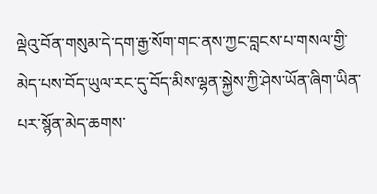ལྡེའུ་བོན་གསུམ་དེ་དག་རྒྱ་སོག་གང་ནས་ཀྱང་བླངས་པ་གསལ་གྱི་མེད་པས་བོད་ཡུལ་རང་དུ་བོད་མིས་ལྷན་སྐྱེས་ཀྱི་ཤེས་ཡོན་ཞིག་ཡིན་པར་སྙོན་མེད་ཆགས་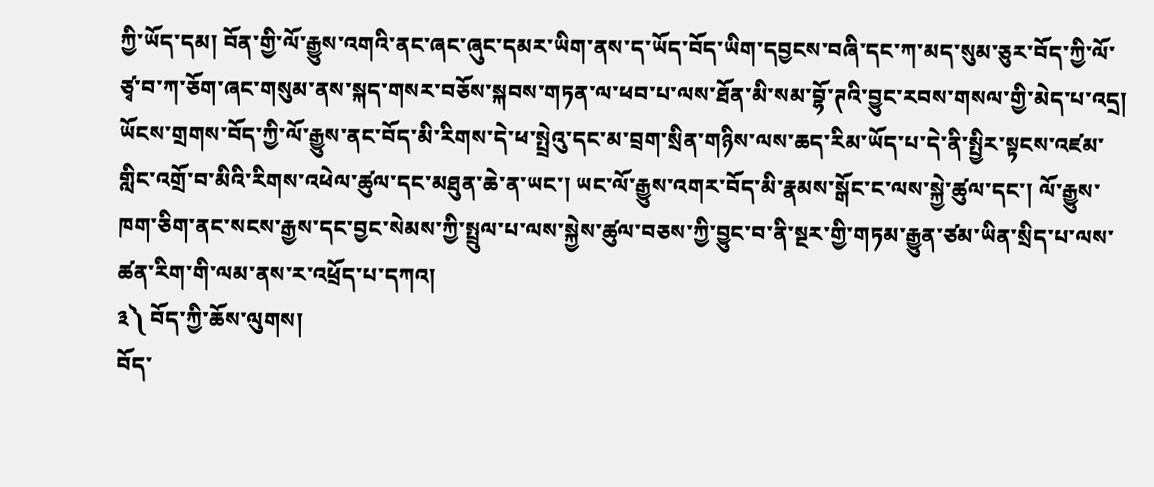ཀྱི་ཡོད་དམ། བོན་གྱི་ལོ་རྒྱུས་འགའི་ནང་ཞང་ཞུང་དམར་ཡིག་ནས་ད་ཡོད་བོད་ཡིག་དབྱངས་བཞི་དང་ཀ་མད་སུམ་ཅུར་བོད་ཀྱི་ལོ་ཙྭ་བ་ཀ་ཅོག་ཞང་གསུམ་ནས་སྐད་གསར་བཅོས་སྐབས་གཏན་ལ་ཕབ་པ་ལས་ཐོན་མི་སམ་བྷོ་ཊའི་བྱུང་རབས་གསལ་གྱི་མེད་པ་འདྲ། ཡོངས་གྲགས་བོད་ཀྱི་ལོ་རྒྱུས་ནང་བོད་མི་རིགས་དེ་ཕ་སྤྲེའུ་དང་མ་བྲག་སྲིན་གཉིས་ལས་ཆད་རིམ་ཡོད་པ་དེ་ནི་སྤྱིར་སྟངས་འཛམ་གླིང་འགྲོ་བ་མིའི་རིགས་འཕེལ་ཚུལ་དང་མཐུན་ཆེ་ན་ཡང་། ཡང་ལོ་རྒྱུས་འགར་བོད་མི་རྣམས་སྒོང་ང་ལས་སྐྱེ་ཚུལ་དང་། ལོ་རྒྱུས་ཁག་ཅིག་ནང་སངས་རྒྱས་དང་བྱང་སེམས་ཀྱི་སྤྲུལ་པ་ལས་སྐྱེས་ཚུལ་བཅས་ཀྱི་བྱུང་བ་ནི་སྔར་གྱི་གཏམ་རྒྱུན་ཙམ་ཡིན་སྲིད་པ་ལས་ཚན་རིག་གི་ལམ་ནས་ར་འཕྲོད་པ་དཀའ།
༣༽ བོད་ཀྱི་ཆོས་ལུགས།
བོད་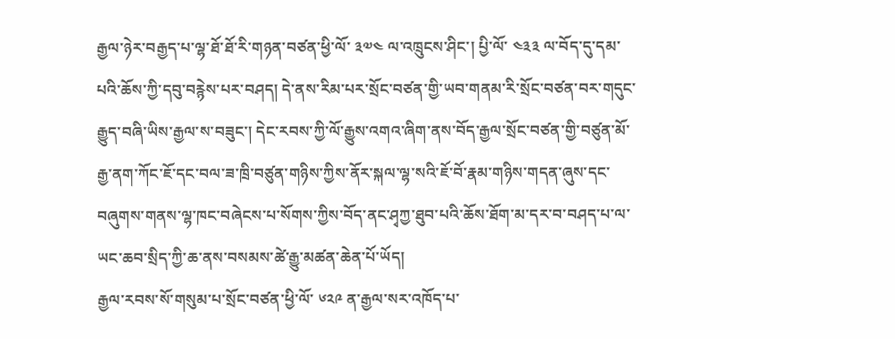རྒྱལ་ཉེར་བརྒྱད་པ་ལྷ་ཐོ་ཐོ་རི་གཉན་བཙན་ཕྱི་ལོ་ ༣༧༤ ལ་འཁྲུངས་ཤིང་། པྱི་ལོ་ ༤༣༣ ལ་བོད་དུ་དམ་པའི་ཆོས་ཀྱི་དབུ་བརྙེས་པར་བཤད། དེ་ནས་རིམ་པར་སྲོང་བཙན་གྱི་ཡབ་གནམ་རི་སྲོང་བཙན་བར་གདུང་རྒྱུད་བཞི་ཡིས་རྒྱལ་ས་བཟུང་། དེང་རབས་ཀྱི་ལོ་རྒྱུས་འགའ་ཞིག་ནས་བོད་རྒྱལ་སྲོང་བཙན་གྱི་བཙུན་མོ་རྒྱ་ནག་ཀོང་ཇོ་དང་བལ་ཟ་ཁྲི་བཙུན་གཉིས་ཀྱིས་ནོར་སྐལ་ལྷ་སའི་ཇོ་བོ་རྣམ་གཉིས་གདན་ཞུས་དང་བཞུགས་གནས་ལྷ་ཁང་བཞེངས་པ་སོགས་ཀྱིས་བོད་ནང་ཤྭཀྱ་ཐུབ་པའི་ཆོས་ཐོག་མ་དར་བ་བཤད་པ་ལ་ཡང་ཆབ་སྲིད་ཀྱི་ཆ་ནས་བསམས་ཚེ་རྒྱུ་མཚན་ཆེན་པོ་ཡོད།
རྒྱལ་རབས་སོ་གསུམ་པ་སྲོང་བཙན་ཕྱི་ལོ་ ༦༢༩ ན་རྒྱལ་སར་འཁོད་པ་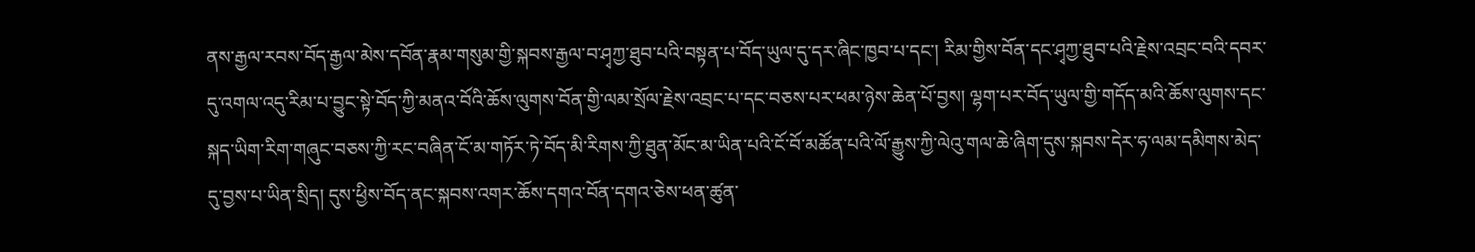ནས་རྒྱལ་རབས་བོད་རྒྱལ་མེས་དབོན་རྣམ་གསུམ་གྱི་སྐབས་རྒྱལ་བ་ཤྭཀྱ་ཐུབ་པའི་བསྟན་པ་བོད་ཡུལ་དུ་དར་ཞིང་ཁྱབ་པ་དང་། རིམ་གྱིས་བོན་དང་ཤྭཀྱ་ཐུབ་པའི་རྗེས་འབྲང་བའི་དབར་དུ་འགལ་འདུ་རིམ་པ་བྱུང་སྟེ་བོད་ཀྱི་མནའ་བོའི་ཆོས་ལུགས་བོན་གྱི་ལམ་སྲོལ་རྗེས་འབྲང་པ་དང་བཅས་པར་ཕམ་ཉེས་ཆེན་པོ་བྱས། ལྷག་པར་བོད་ཡུལ་གྱི་གདོད་མའི་ཆོས་ལུགས་དང་སྐད་ཡིག་རིག་གཞུང་བཅས་ཀྱི་རང་བཞིན་ངོ་མ་གཏོར་ཏེ་བོད་མི་རིགས་ཀྱི་ཐུན་མོང་མ་ཡིན་པའི་ངོ་བོ་མཚོན་པའི་ལོ་རྒྱུས་ཀྱི་ལེའུ་གལ་ཆེ་ཞིག་དུས་སྐབས་དེར་ཧ་ལམ་དམིགས་མེད་དུ་བྱས་པ་ཡིན་སྲིད། དུས་ཕྱིས་བོད་ནང་སྐབས་འགར་ཆོས་དགའ་བོན་དགའ་ཅེས་ཕན་ཚུན་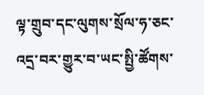ལྟ་གྲུབ་དང་ལུགས་སྲོལ་ཧ་ཅང་འདྲ་བར་གྱུར་བ་ཡང་སྤྱི་ཚོགས་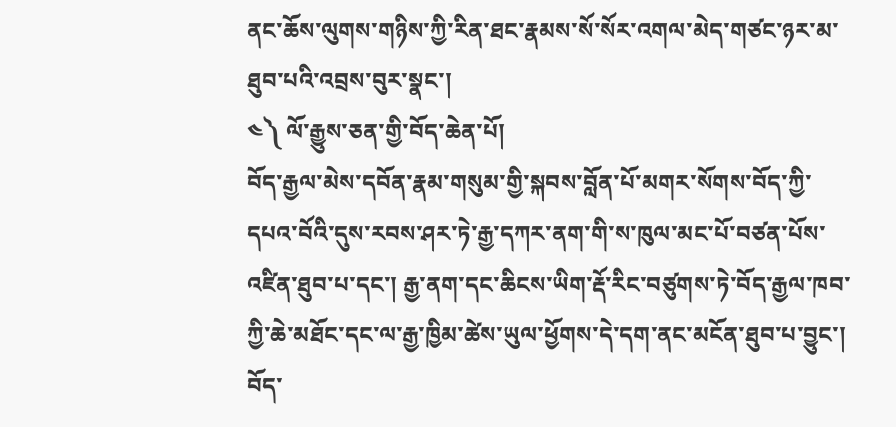ནང་ཆོས་ལུགས་གཉིས་ཀྱི་རིན་ཐང་རྣམས་སོ་སོར་འགལ་མེད་གཙང་ཉར་མ་ཐུབ་པའི་འབྲས་བུར་སྣང་།
༤༽ ལོ་རྒྱུས་ཅན་གྱི་བོད་ཆེན་པོ།
བོད་རྒྱལ་མེས་དབོན་རྣམ་གསུམ་གྱི་སྐབས་བློན་པོ་མགར་སོགས་བོད་ཀྱི་དཔའ་བོའི་དུས་རབས་ཤར་ཏེ་རྒྱ་དཀར་ནག་གི་ས་ཁུལ་མང་པོ་བཙན་པོས་འཛིན་ཐུབ་པ་དང་། རྒྱ་ནག་དང་ཆིངས་ཡིག་རྡོ་རིང་བཙུགས་ཏེ་བོད་རྒྱལ་ཁབ་ཀྱི་ཆེ་མཐོང་དང་ལ་རྒྱ་ཁྱིམ་ཚེས་ཡུལ་ཕྱོགས་དེ་དག་ནང་མངོན་ཐུབ་པ་བྱུང་། བོད་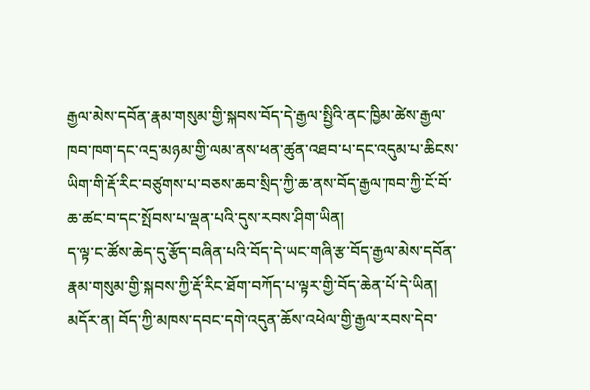རྒྱལ་མེས་དབོན་རྣམ་གསུམ་གྱི་སྐབས་བོད་དེ་རྒྱལ་སྤྱིའི་ནང་ཁྱིམ་ཚེས་རྒྱལ་ཁབ་ཁག་དང་འདྲ་མཉམ་གྱི་ལམ་ནས་ཕན་ཚུན་འཐབ་པ་དང་འདུམ་པ་ཆིངས་ཡིག་གི་རྡོ་རིང་བཙུགས་པ་བཅས་ཆབ་སྲིད་ཀྱི་ཆ་ནས་བོད་རྒྱལ་ཁབ་ཀྱི་ངོ་བོ་ཆ་ཚང་བ་དང་སྤོབས་པ་ལྡན་པའི་དུས་རབས་ཤིག་ཡིན།
ད་ལྟ་ང་ཚོས་ཆེད་དུ་རྩོད་བཞིན་པའི་བོད་དེ་ཡང་གཞི་རྩ་བོད་རྒྱལ་མེས་དབོན་རྣམ་གསུམ་གྱི་སྐབས་ཀྱི་རྡོ་རིང་ཐོག་བཀོད་པ་ལྟར་གྱི་བོད་ཆེན་པོ་དེ་ཡིན། མདོར་ན། བོད་ཀྱི་མཁས་དབང་དགེ་འདུན་ཆོས་འཕེལ་གྱི་རྒྱལ་རབས་དེབ་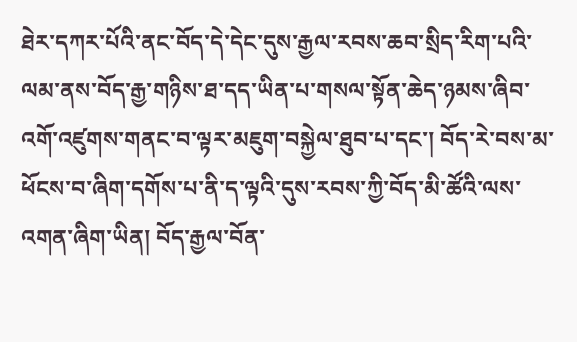ཐེར་དཀར་པོའི་ནང་བོད་དེ་དེང་དུས་རྒྱལ་རབས་ཆབ་སྲིད་རིག་པའི་ལམ་ནས་བོད་རྒྱ་གཉིས་ཐ་དད་ཡིན་པ་གསལ་སྟོན་ཆེད་ཉམས་ཞིབ་འགོ་འཛུགས་གནང་བ་ལྟར་མཇུག་བསྐྱེལ་ཐུབ་པ་དང་། བོད་རེ་བས་མ་ཕོངས་བ་ཞིག་དགོས་པ་ནི་ད་ལྟའི་དུས་རབས་ཀྱི་བོད་མི་ཚོའི་ལས་འགན་ཞིག་ཡིན། བོད་རྒྱལ་བོན་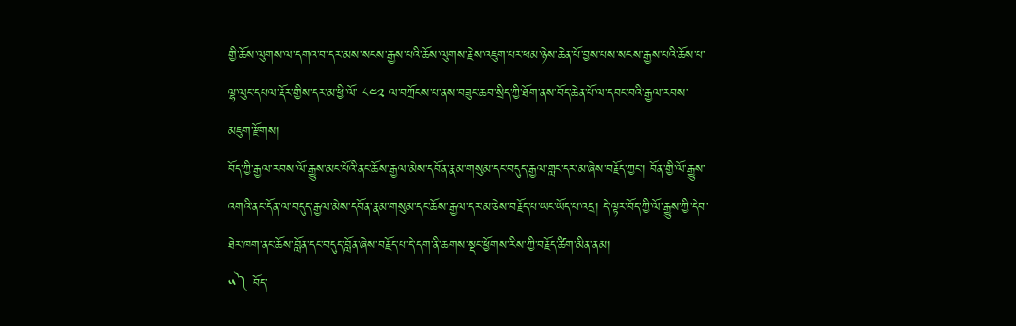གྱི་ཆོས་ལུགས་ལ་དགའ་བ་དར་མས་སངས་རྒྱས་པའི་ཆོས་ལུགས་རྗེས་འཇུག་པར་ཕམ་ཉེས་ཆེན་པོ་བྱས་པས་སངས་རྒྱས་པའི་ཆོས་པ་ལྷ་ལུང་དཔལ་རྡོར་གྱིས་དར་མ་ཕྱི་ལོ་ ༨༤༢ ལ་བཀྲོངས་པ་ནས་བཟུང་ཆབ་སྲིད་ཀྱི་ཐོག་ནས་བོད་ཆེན་པོ་ལ་དབང་བའི་རྒྱལ་རབས་མཇུག་རྫོགས།
བོད་ཀྱི་རྒྱལ་རབས་ལོ་རྒྱུས་མང་པོའི་ནང་ཆོས་རྒྱལ་མེས་དབོན་རྣམ་གསུམ་དང་བདུད་རྒྱལ་གླང་དར་མ་ཞེས་བརྗོད་ཀྱང་། བོན་གྱི་ལོ་རྒྱུས་འགའི་ནང་དོན་ལ་བདུད་རྒྱལ་མེས་དབོན་རྣམ་གསུམ་དང་ཆོས་རྒྱལ་དར་མ་ཅེས་བརྗོད་པ་ཡང་ཡོད་པ་འདྲ། དེ་ལྟར་བོད་ཀྱི་ལོ་རྒྱུས་ཀྱི་དེབ་ཐེར་ཁག་ནང་ཆོས་བློན་དང་བདུད་བློན་ཞེས་བརྗོད་པ་དེ་དག་ནི་ཆགས་སྡང་ཕྱོགས་རིས་ཀྱི་བརྗོད་ཚིག་མིན་ནམ།
༥༽ བོད་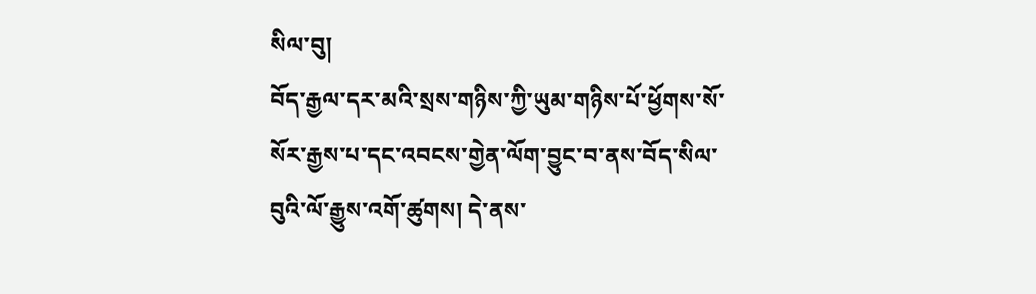སིལ་བུ།
བོད་རྒྱལ་དར་མའི་སྲས་གཉིས་ཀྱི་ཡུམ་གཉིས་པོ་ཕྱོགས་སོ་སོར་རྒྱས་པ་དང་འབངས་གྱེན་ལོག་བྱུང་བ་ནས་བོད་སིལ་བུའི་ལོ་རྒྱུས་འགོ་ཚུགས། དེ་ནས་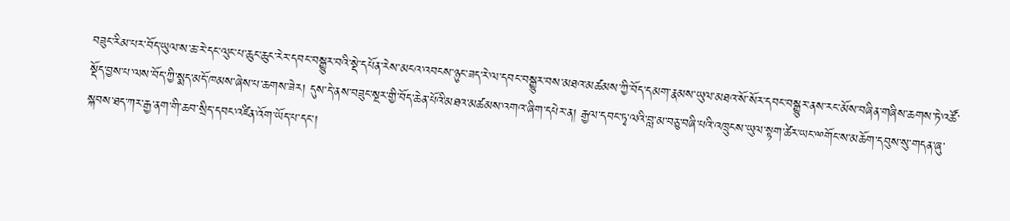བཟུང་རིམ་པར་བོད་ཡུལ་ས་ཆ་རེ་དང་ལུང་པ་ཆུང་ཆུང་རེར་དབང་བསྒྱུར་བའི་སྡེ་དཔོན་རེས་མངའ་འབངས་ཉུང་ཟད་རེ་ལ་དབང་བསྒྱུར་བས་མཐའ་མཚམས་ཀྱི་བོད་དམག་རྣམས་ཡུལ་མཐའ་སོ་སོར་དབང་བསྒྱུར་ནས་རང་མོས་བཞིན་གཞིས་ཆགས་ཏེ་འཚོ་སྡོད་བྱས་པ་ལས་བོད་ཀྱི་སྨད་མདོ་ཁམས་ཞེས་པ་ཆགས་ཟེར། དུས་དེ་ནས་བཟུང་སྔར་གྱི་བོད་ཆེན་པོའི་མཐའ་མཚམས་འགའ་ཞིག་དཔེར་ན། རྒྱལ་དབང་ཏྭ་ལའི་བླ་མ་བཅུ་བཞི་པའི་འཁྲུངས་ཡུལ་སྟག་ཚེར་ཡང་ྋགོང་ས་མཆོག་དབུས་སུ་གདན་ཞུ་སྐབས་ཐད་ཀར་རྒྱ་ནག་གི་ཆབ་སྲིད་དབང་འཛིན་འོག་ཡོད་པ་དང་།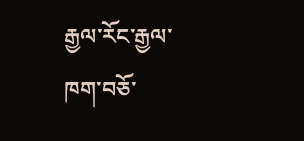རྒྱལ་རོང་རྒྱལ་ཁག་བཅོ་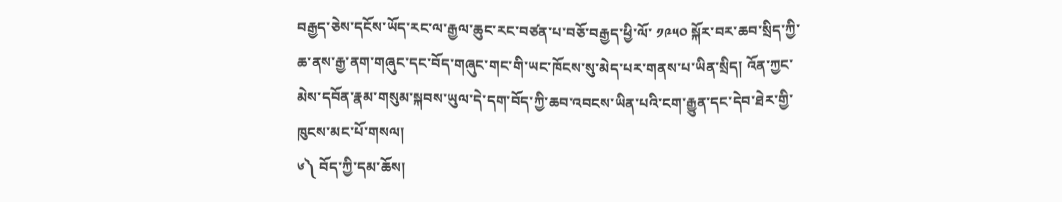བརྒྱད་ཅེས་དངོས་ཡོད་རང་ལ་རྒྱལ་ཆུང་རང་བཙན་པ་བཅོ་བརྒྱད་ཕྱི་ལོ་ ༡༩༥༠ སྐོར་བར་ཆབ་སྲིད་ཀྱི་ཆ་ནས་རྒྱ་ནག་གཞུང་དང་བོད་གཞུང་གང་གི་ཡང་ཁོངས་སུ་མེད་པར་གནས་པ་ཡིན་སྲིད། འོན་ཀྱང་མེས་དབོན་རྣམ་གསུམ་སྐབས་ཡུལ་དེ་དག་བོད་ཀྱི་ཆབ་འབངས་ཡིན་པའི་ངག་རྒྱུན་དང་དེབ་ཐེར་གྱི་ཁུངས་མང་པོ་གསལ།
༦༽ བོད་ཀྱི་དམ་ཆོས།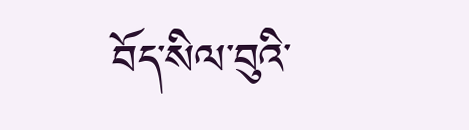བོད་སིལ་བུའི་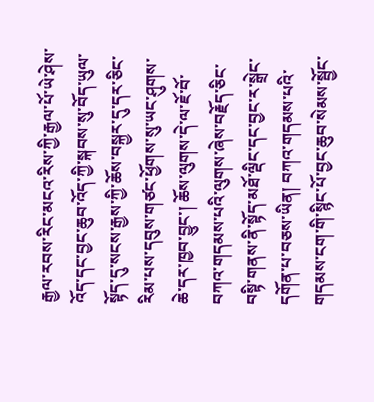རྒྱལ་རབས་རིང་མངའ་རིས་ཀྱི་རྒྱལ་པོ་ཡེ་ཤེས་འོད་དང་བྱང་ཆུབ་འོད་ཀྱི་སྐབས་སུ་བོད་ཡུལ་སྟོད་དུ་སངས་རྒྱས་ཀྱི་ཆོས་བསྐྱར་དུ་དར་ཅིང་རིམ་པས་དབུས་གཙང་ཕྱོགས་སུ་ཡང་ཤུགས་ཆེ་དར་ཁྱབ་བྱུང་། ཆོས་ལུགས་དེ་ལ་ཇོ་བོ་བཀའ་གདམས་པའི་ལུགས་ཞེས་བརྗོད་ཅིང་བསྟི་གནས་ནི་སྟོད་མཐོ་ལྡིང་དང་བྱང་ར་སྒྲེང་དགོན་པ་བཅས་ཡིན། བཀའ་གདམས་པའི་གདམས་ངག་གི་སྙིང་པོ་བྱང་ཆུབ་སེམས་སྦྱོང་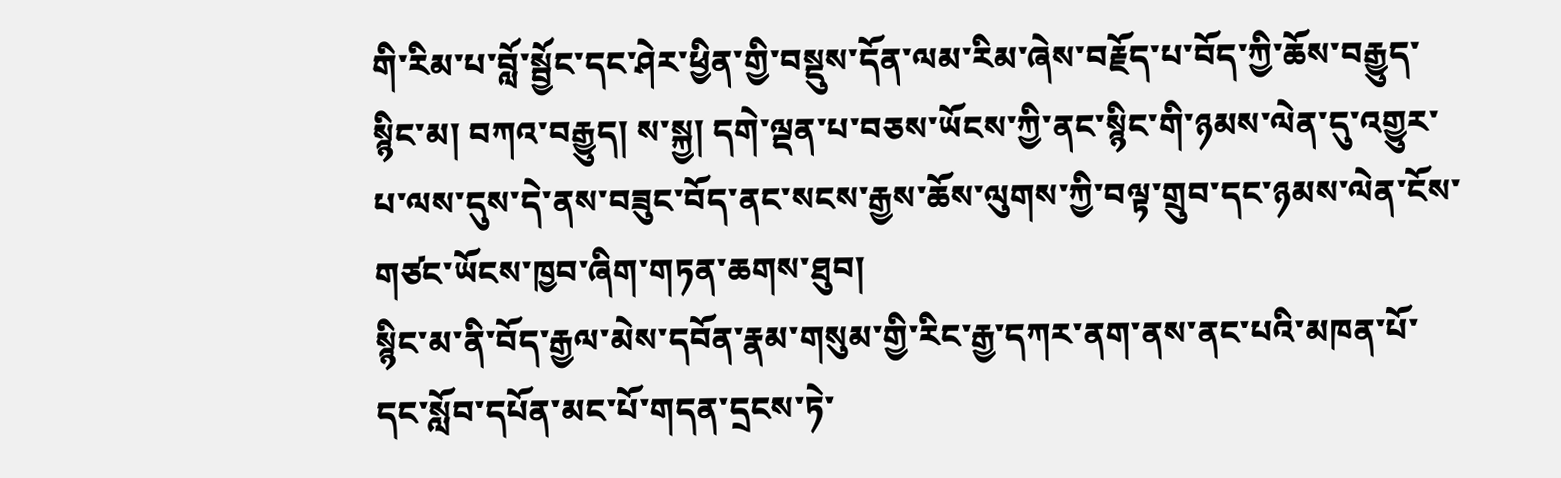གི་རིམ་པ་བློ་སྦྱོང་དང་ཤེར་ཕྱིན་གྱི་བསྡུས་དོན་ལམ་རིམ་ཞེས་བརྗོད་པ་བོད་ཀྱི་ཆོས་བརྒྱུད་སྙིང་མ། བཀའ་བརྒྱུད། ས་སྐྱ། དགེ་ལྡན་པ་བཅས་ཡོངས་ཀྱི་ནང་སྙིང་གི་ཉམས་ལེན་དུ་འགྱུར་པ་ལས་དུས་དེ་ནས་བཟུང་བོད་ནང་སངས་རྒྱས་ཆོས་ལུགས་ཀྱི་བལྟ་གྲུབ་དང་ཉམས་ལེན་ངོས་གཙང་ཡོངས་ཁྱབ་ཞིག་གཏན་ཆགས་ཐུབ།
སྙིང་མ་ནི་བོད་རྒྱལ་མེས་དབོན་རྣམ་གསུམ་གྱི་རིང་རྒྱ་དཀར་ནག་ནས་ནང་པའི་མཁན་པོ་དང་སློབ་དཔོན་མང་པོ་གདན་དྲངས་ཏེ་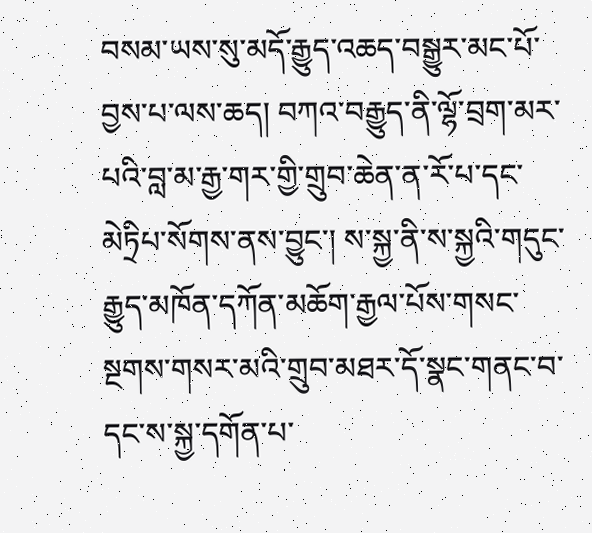བསམ་ཡས་སུ་མདོ་རྒྱུད་འཆད་བསྒྱུར་མང་པོ་བྱས་པ་ལས་ཆད། བཀའ་བརྒྱུད་ནི་ལྷོ་བྲག་མར་པའི་བླ་མ་རྒྱ་གར་གྱི་གྲུབ་ཆེན་ན་རོ་པ་དང་མེཏྲིཔ་སོགས་ནས་བྱུང་། ས་སྐྱ་ནི་ས་སྐྱའི་གདུང་རྒྱུད་མཁོན་དཀོན་མཆོག་རྒྱལ་པོས་གསང་སྔགས་གསར་མའི་གྲུབ་མཐར་དོ་སྣང་གནང་བ་དང་ས་སྐྱ་དགོན་པ་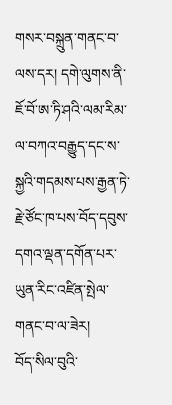གསར་བསྐྲུན་གནང་བ་ལས་དར། དགེ་ལུགས་ནི་ཇོ་བོ་ཨ་ཏི་ཤའི་ལམ་རིམ་ལ་བཀའ་བརྒྱུད་དང་ས་སྐྱའི་གདམས་པས་རྒྱན་ཏེ་རྗེ་ཙོང་ཁ་པས་བོད་དབུས་དགའ་ལྡན་དགོན་པར་ཡུན་རིང་འཛིན་སྤེལ་གནང་བ་ལ་ཟེར།
བོད་སིལ་བུའི་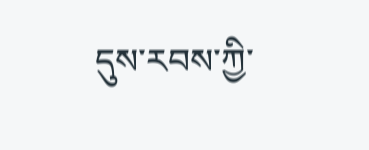དུས་རབས་ཀྱི་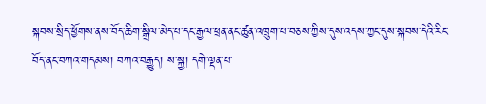སྐབས་སྲིད་ཕྱོགས་ནས་བོད་ཆིག་སྒྲིལ་མེད་པ་དང་རྒྱལ་ཕྲན་ནང་ཚུན་འཁྲུག་པ་བཅས་ཀྱིས་དུས་འདས་ཀྱང་དུས་སྐབས་དེའི་རིང་བོད་ནང་བཀའ་གདམས། བཀའ་བརྒྱུད། ས་སྐྱ། དགེ་ལྡན་པ་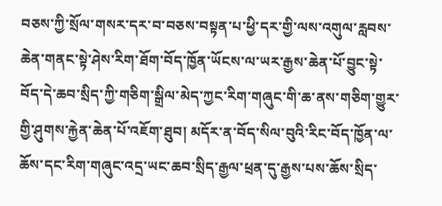བཅས་ཀྱི་སྲོལ་གསར་དར་བ་བཅས་བསྟན་པ་ཕྱི་དར་གྱི་ལས་འགུལ་རླབས་ཆེན་གནང་སྟེ་ཤེས་རིག་ཐོག་བོད་ཁྱོན་ཡོངས་ལ་ཡར་རྒྱས་ཆེན་པོ་བྱུང་སྟེ་བོད་དེ་ཆབ་སྲིད་ཀྱི་གཅིག་སྒྲིལ་མེད་ཀྱང་རིག་གཞུང་གི་ཆ་ནས་གཅིག་གྱུར་གྱི་ཤུགས་རྐྱེན་ཆེན་པོ་འཇོག་ཐུབ། མདོར་ན་བོད་སིལ་བུའི་རིང་བོད་ཁྱོན་ལ་ཆོས་དང་རིག་གཞུང་འདྲ་ཡང་ཆབ་སྲིད་རྒྱལ་ཕྲན་དུ་རྒྱས་པས་ཆོས་སྲིད་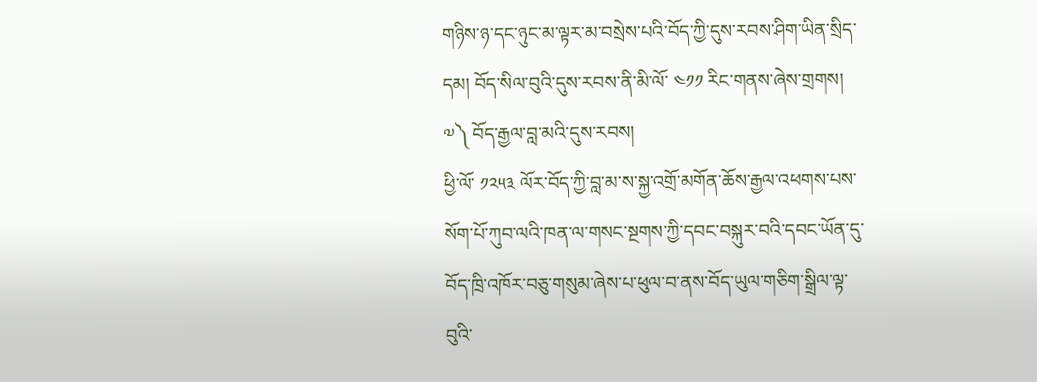གཉིས་ཉ་དང་ཉུང་མ་ལྟར་མ་བསྲེས་པའི་བོད་ཀྱི་དུས་རབས་ཤིག་ཡིན་སྲིད་དམ། བོད་སིལ་བུའི་དུས་རབས་ནི་མི་ལོ་ ༤༡༡ རིང་གནས་ཞེས་གྲགས།
༧༽ བོད་རྒྱལ་བླ་མའི་དུས་རབས།
ཕྱི་ལོ་ ༡༢༥༣ ལོར་བོད་ཀྱི་བླ་མ་ས་སྐྱ་འགྲོ་མགོན་ཆོས་རྒྱལ་འཕགས་པས་སོག་པོ་ཀུབ་ལའི་ཁན་ལ་གསང་སྔགས་ཀྱི་དབང་བསྐུར་བའི་དབང་ཡོན་དུ་བོད་ཁྲི་འཁོར་བཅུ་གསུམ་ཞེས་པ་ཕུལ་བ་ནས་བོད་ཡུལ་གཅིག་སྒྲིལ་ལྟ་བུའི་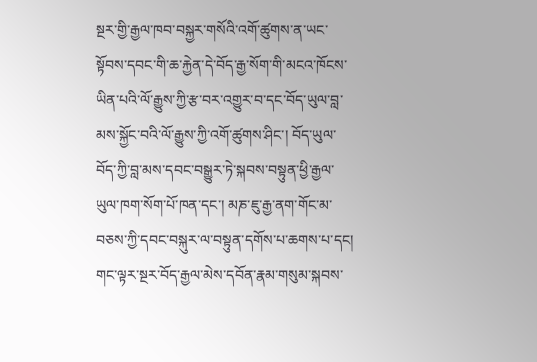སྔར་གྱི་རྒྱལ་ཁབ་བསྐྱར་གསོའི་འགོ་ཚུགས་ན་ཡང་སྟོབས་དབང་གི་ཆ་རྐྱེན་དེ་བོད་རྒྱ་སོག་གི་མངའ་ཁོངས་ཡིན་པའི་ལོ་རྒྱུས་ཀྱི་རྩ་བར་འགྱུར་བ་དང་བོད་ཡུལ་བླ་མས་སྐྱོང་བའི་ལོ་རྒྱུས་ཀྱི་འགོ་ཚུགས་ཤིང་། བོད་ཡུལ་བོད་ཀྱི་བླ་མས་དབང་བསྒྱུར་ཏེ་སྐབས་བསྟུན་ཕྱི་རྒྱལ་ཡུལ་ཁག་སོག་པོ་ཁན་དང་། མཎ་ཇུ་རྒྱ་ནག་གོང་མ་བཅས་ཀྱི་དབང་བསྐུར་ལ་བསྟུན་དགོས་པ་ཆགས་པ་དང། གང་ལྟར་སྔར་བོད་རྒྱལ་མེས་དབོན་རྣམ་གསུམ་སྐབས་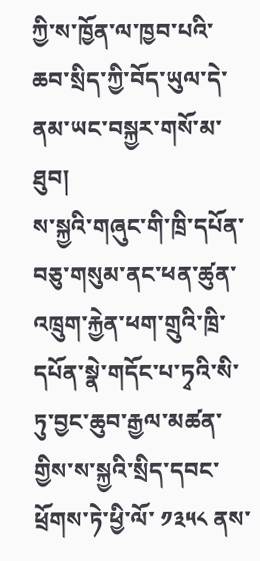ཀྱི་ས་ཁྱོན་ལ་ཁྱབ་པའི་ཆབ་སྲིད་ཀྱི་བོད་ཡུལ་དེ་ནམ་ཡང་བསྐྱར་གསོ་མ་ཐུབ།
ས་སྐྱའི་གཞུང་གི་ཁྲི་དཔོན་བཅུ་གསུམ་ནང་ཕན་ཚུན་འཁྲུག་རྐྱེན་ཕག་གྲུའི་ཁྲི་དཔོན་སྣེ་གདོང་པ་ཏྭའི་སི་ཏུ་བྱང་ཆུབ་རྒྱལ་མཚན་གྱིས་ས་སྐྱའི་སྲིད་དབང་ཕྲོགས་ཏེ་ཕྱི་ལོ་ ༡༣༥༨ ནས་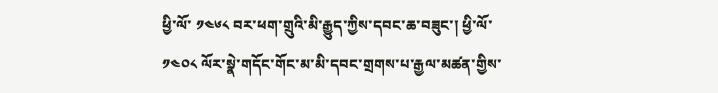ཕྱི་ལོ་ ༡༤༦༨ བར་ཕག་གྲུའི་མི་རྒྱུད་ཀྱིས་དབང་ཆ་བཟུང་། ཕྱི་ལོ་ ༡༤༠༨ ལོར་སྣེ་གདོང་གོང་མ་མི་དབང་གྲགས་པ་རྒྱལ་མཚན་གྱིས་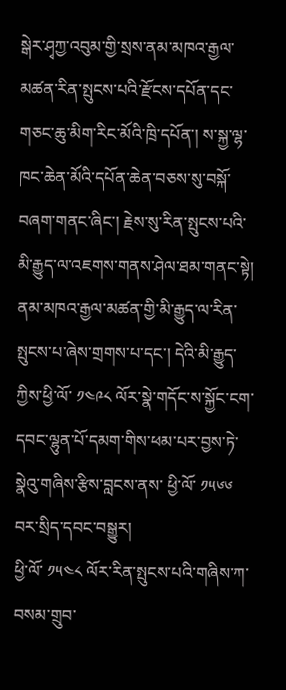སྒེར་ཤྭཀྱ་འབུམ་གྱི་སྲས་ནམ་མཁའ་རྒྱལ་མཚན་རིན་སྤུངས་པའི་རྫོངས་དཔོན་དང་གཅང་ཆུ་མིག་རིང་མོའི་ཁྲི་དཔོན་། ས་སྐྱ་ལྷ་ཁང་ཆེན་མོའི་དཔོན་ཆེན་བཅས་སུ་བསྐོ་བཞག་གནང་ཞིང་། རྗེས་སུ་རིན་སྤུངས་པའི་མི་རྒྱུད་ལ་འཇགས་གནས་ཤེལ་ཐམ་གནང་སྟེ། ནམ་མཁའ་རྒྱལ་མཚན་གྱི་མི་རྒྱུད་ལ་རིན་སྤུངས་པ་ཞེས་གྲགས་པ་དང་། དེའི་མི་རྒྱུད་ཀྱིས་ཕྱི་ལོ་ ༡༤༩༨ ལོར་སྣེ་གདོང་ས་སྐྱོང་ངག་དབང་ལྷུན་པོ་དམག་གིས་ཕམ་པར་བྱས་ཏེ་སྣེའུ་གཞིས་རྩིས་བླངས་ནས་ ཕྱི་ལོ་ ༡༥༦༦ བར་སྲིད་དབང་བསྒྱུར།
ཕྱི་ལོ་ ༡༥༤༨ ལོར་རིན་སྤུངས་པའི་གཞིས་ཀ་བསམ་གྲུབ་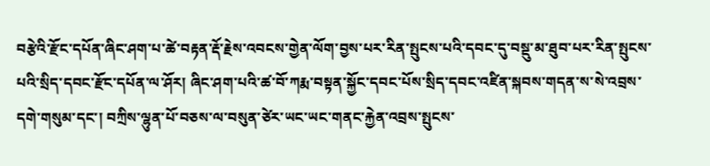བརྩེའི་རྫོང་དཔོན་ཞིང་ཤག་པ་ཚེ་བརྟན་རྡོ་རྗེས་འབངས་གྱེན་ལོག་བྱས་པར་རིན་སྤུངས་པའི་དབང་དུ་བསྡུ་མ་ཐུབ་པར་རིན་སྤུངས་པའི་སྲིད་དབང་རྫོང་དཔོན་ལ་ཤོར། ཞིང་ཤག་པའི་ཚ་བོ་ཀརྨ་བསྟན་སྐྱོང་དབང་པོས་སྲིད་དབང་འཛིན་སྐབས་གདན་ས་སེ་འབྲས་དགེ་གསུམ་དང་། བཀྲིས་ལྷུན་པོ་བཅས་ལ་བསུན་ཙེར་ཡང་ཡང་གནང་རྐྱེན་འབྲས་སྤུངས་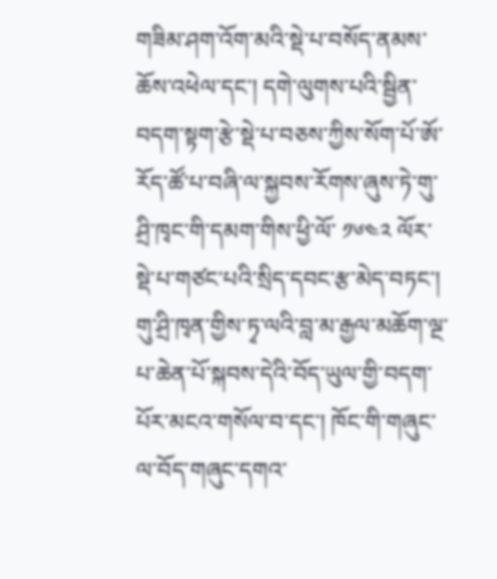གཟིམ་ཤག་འོག་མའི་སྡེ་པ་བསོད་ནམས་ཆོས་འཕེལ་དང་། དགེ་ལུགས་པའི་སྦྱིན་བདག་སྟག་རྩེ་སྡེ་པ་བཅས་ཀྱིས་སོག་པོ་ཨོ་རོད་ཚོ་པ་བཞི་ལ་སྐྱབས་རོགས་ཞུས་ཏེ་གུ་ཤྲི་ཁྭང་གི་དམག་གིས་ཕྱི་ལོ་ ༡༦༤༢ ལོར་སྡེ་པ་གཙང་པའི་སྲིད་དབང་རྩ་མེད་བཏང་། གུ་ཤྲི་ཁྭན་གྱིས་ཏྭ་ལའི་བླ་མ་རྒྱལ་མཆོག་ལྔ་པ་ཆེན་པོ་སྐབས་དེའི་བོད་ཡུལ་གྱི་བདག་པོར་མངའ་གསོལ་བ་དང་། ཁོང་གི་གཞུང་ལ་བོད་གཞུང་དགའ་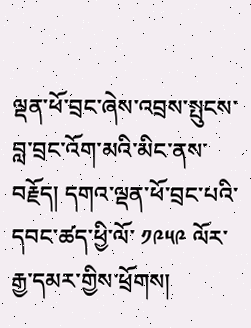ལྡན་ཕོ་བྲང་ཞེས་འབྲས་སྤུངས་བླ་བྲང་འོག་མའི་མིང་ནས་བརྗོད། དགའ་ལྡན་ཕོ་བྲང་པའི་དབང་ཚད་ཕྱི་ལོ་ ༡༩༥༩ ལོར་རྒྱ་དམར་གྱིས་ཕྲོགས།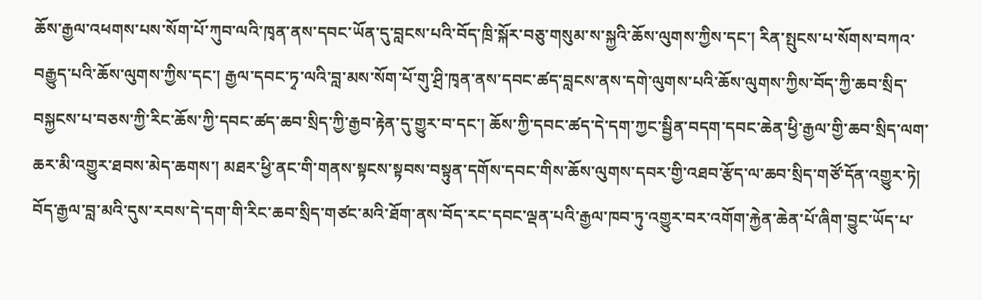ཆོས་རྒྱལ་འཕགས་པས་སོག་པོ་ཀུབ་ལའི་ཁྭན་ནས་དབང་ཡོན་དུ་བླངས་པའི་བོད་ཁྲི་སྐོར་བཅུ་གསུམ་ས་སྐྱའི་ཆོས་ལུགས་ཀྱིས་དང་། རིན་སྤུངས་པ་སོགས་བཀའ་བརྒྱུད་པའི་ཆོས་ལུགས་ཀྱིས་དང་། རྒྱལ་དབང་ཏྭ་ལའི་བླ་མས་སོག་པོ་གུ་ཤྲི་ཁྭན་ནས་དབང་ཚད་བླངས་ནས་དགེ་ལུགས་པའི་ཆོས་ལུགས་ཀྱིས་བོད་ཀྱི་ཆབ་སྲིད་བསྐྱངས་པ་བཅས་ཀྱི་རིང་ཆོས་ཀྱི་དབང་ཚད་ཆབ་སྲིད་ཀྱི་རྒྱབ་རྟེན་དུ་གྱུར་བ་དང་། ཆོས་ཀྱི་དབང་ཚད་དེ་དག་ཀྱང་སྦྱིན་བདག་དབང་ཆེན་ཕྱི་རྒྱལ་གྱི་ཆབ་སྲིད་ལག་ཆར་མི་འགྱུར་ཐབས་མེད་ཆགས་། མཐར་ཕྱི་ནང་གི་གནས་སྟངས་སྟབས་བསྟུན་དགོས་དབང་གིས་ཆོས་ལུགས་དབར་གྱི་འཐབ་རྩོད་ལ་ཆབ་སྲིད་གཙོ་དོན་འགྱུར་ཏེ། བོད་རྒྱལ་བླ་མའི་དུས་རབས་དེ་དག་གི་རིང་ཆབ་སྲིད་གཙང་མའི་ཐོག་ནས་བོད་རང་དབང་ལྡན་པའི་རྒྱལ་ཁབ་ཏུ་འགྱུར་བར་འགོག་རྐྱེན་ཆེན་པོ་ཞིག་བྱུང་ཡོད་པ་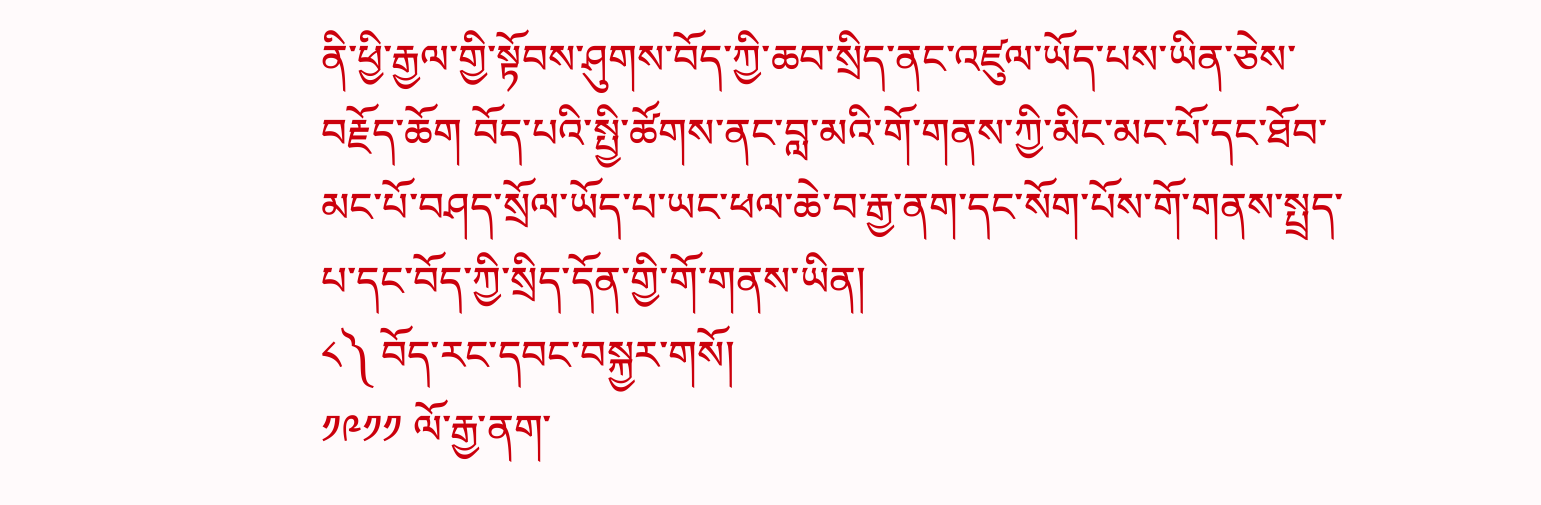ནི་ཕྱི་རྒྱལ་གྱི་སྟོབས་ཤུགས་བོད་ཀྱི་ཆབ་སྲིད་ནང་འཛུལ་ཡོད་པས་ཡིན་ཅེས་བརྗོད་ཆོག བོད་པའི་སྤྱི་ཚོགས་ནང་བླ་མའི་གོ་གནས་ཀྱི་མིང་མང་པོ་དང་ཐོབ་མང་པོ་བཤད་སྲོལ་ཡོད་པ་ཡང་ཕལ་ཆེ་བ་རྒྱ་ནག་དང་སོག་པོས་གོ་གནས་སྤྲད་པ་དང་བོད་ཀྱི་སྲིད་དོན་གྱི་གོ་གནས་ཡིན།
༨༽ བོད་རང་དབང་བསྐྱར་གསོ།
༡༩༡༡ ལོ་རྒྱ་ནག་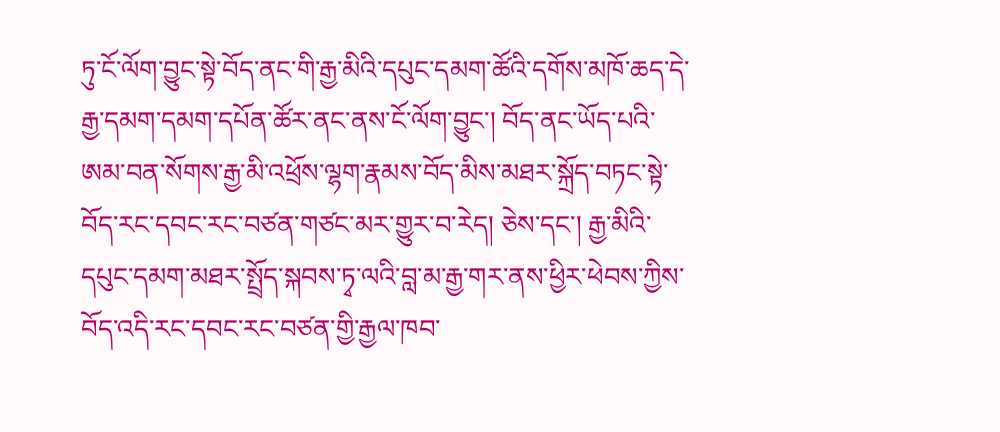ཏུ་ངོ་ལོག་བྱུང་སྟེ་བོད་ནང་གི་རྒྱ་མིའི་དཔུང་དམག་ཚོའི་དགོས་མཁོ་ཆད་དེ་རྒྱ་དམག་དམག་དཔོན་ཚོར་ནང་ནས་ངོ་ལོག་བྱུང་། བོད་ནང་ཡོད་པའི་ཨམ་བན་སོགས་རྒྱ་མི་འཕྲོས་ལྷག་རྣམས་བོད་མིས་མཐར་སྐྲོད་བཏང་སྟེ་བོད་རང་དབང་རང་བཙན་གཙང་མར་གྱུར་བ་རེད། ཅེས་དང་། རྒྱ་མིའི་དཔུང་དམག་མཐར་སྤྲོད་སྐབས་ཏྭ་ལའི་བླ་མ་རྒྱ་གར་ནས་ཕྱིར་ཕེབས་ཀྱིས་བོད་འདི་རང་དབང་རང་བཙན་གྱི་རྒྱལ་ཁབ་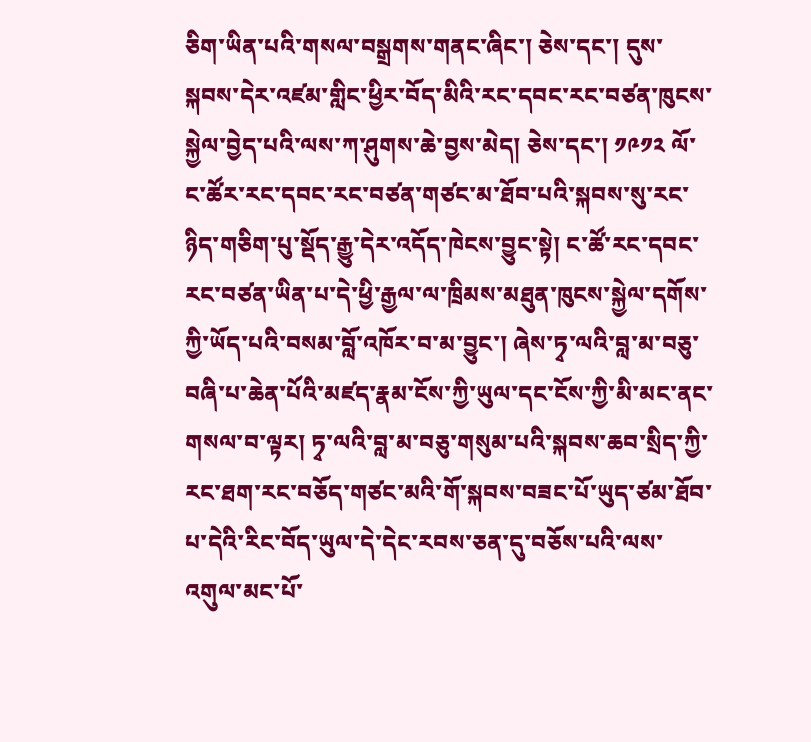ཅིག་ཡིན་པའི་གསལ་བསྒྲགས་གནང་ཞིང་། ཅེས་དང་། དུས་སྐབས་དེར་འཛམ་གླིང་ཕྱིར་བོད་མིའི་རང་དབང་རང་བཙན་ཁུངས་སྐྱེལ་བྱེད་པའི་ལས་ཀ་ཤུགས་ཆེ་བྱས་མེད། ཅེས་དང་། ༡༩༡༢ ལོ་ང་ཚོར་རང་དབང་རང་བཙན་གཙང་མ་ཐོབ་པའི་སྐབས་སུ་རང་ཉིད་གཅིག་པུ་སྡོད་རྒྱུ་དེར་འདོད་ཁེངས་བྱུང་སྟེ། ང་ཚོ་རང་དབང་རང་བཙན་ཡིན་པ་དེ་ཕྱི་རྒྱལ་ལ་ཁྲིམས་མཐུན་ཁུངས་སྐྱེལ་དགོས་ཀྱི་ཡོད་པའི་བསམ་བློ་འཁོར་བ་མ་བྱུང་། ཞེས་ཏྭ་ལའི་བླ་མ་བཅུ་བཞི་པ་ཆེན་པོའི་མཛད་རྣམ་ངོས་ཀྱི་ཡུལ་དང་ངོས་ཀྱི་མི་མང་ནང་གསལ་བ་ལྟར། ཏྭ་ལའི་བླ་མ་བཅུ་གསུམ་པའི་སྐབས་ཆབ་སྲིད་ཀྱི་རང་ཐག་རང་བཅོད་གཙང་མའི་གོ་སྐབས་བཟང་པོ་ཡུད་ཙམ་ཐོབ་པ་དེའི་རིང་བོད་ཡུལ་དེ་དེང་རབས་ཅན་དུ་བཅོས་པའི་ལས་འགུལ་མང་པོ་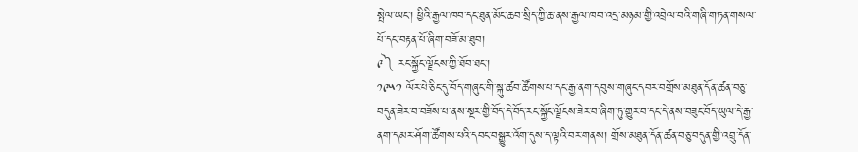སྤེལ་ཡང་། ཕྱིའི་རྒྱལ་ཁབ་དང་ཐུན་མོང་ཆབ་སྲིད་ཀྱི་ཆ་ནས་རྒྱལ་ཁབ་འདྲ་མཉམ་གྱི་འབྲེལ་བའི་གཞི་གཏན་གསལ་པོ་དང་བརྟན་པོ་ཞིག་བཟོ་མ་ཐུབ།
༩༽ རང་སྐྱོང་ལྗོངས་ཀྱི་ཐོབ་ཐང་།
༡༩༥༡ ལོར་པེ་ཅིང་དུ་བོད་གཞུང་གི་སྐུ་ཚབ་ཚོགས་པ་དང་རྒྱ་ནག་དབུས་གཞུང་དབར་བགྲོས་མཐུན་དོན་ཚན་བཅུ་བདུན་ཟེར་བ་བཟོས་པ་ནས་སྔར་གྱི་བོད་དེ་བོད་རང་སྐྱོང་ལྗོངས་ཟེར་བ་ཞིག་ཏུ་གྱུར་བ་དང་དེ་ནས་བཟུང་བོད་ཡུལ་དེ་རྒྱ་ནག་དམར་ཤོག་ཚོགས་པའི་དབང་བསྒྱུར་འོག་དུས་ད་ལྟའི་བར་གནས། གྲོས་མཐུན་དོན་ཚན་བཅུ་བདུན་གྱི་འབྲུ་དོན་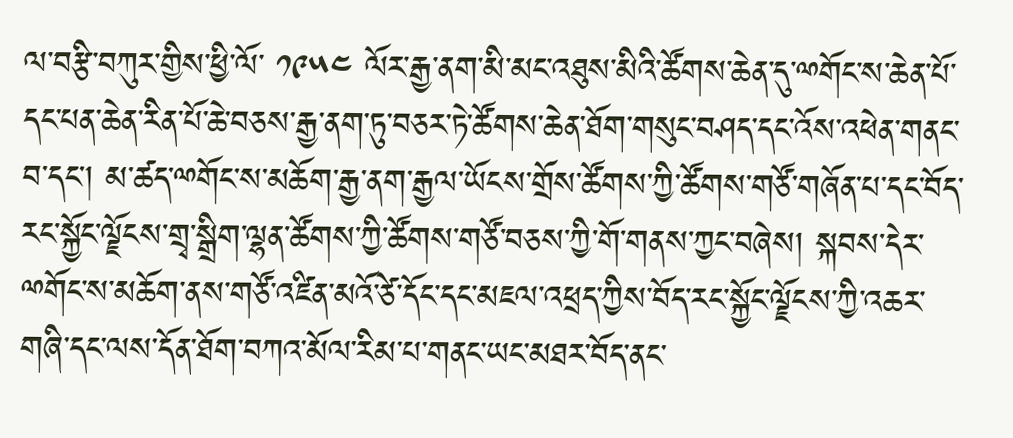ལ་བརྩི་བཀུར་གྱིས་ཕྱི་ལོ་ ༡༩༥༤ ལོར་རྒྱ་ནག་མི་མང་འཐུས་མིའི་ཚོགས་ཆེན་དུ་ྋགོང་ས་ཆེན་པོ་དང་པན་ཆེན་རིན་པོ་ཆེ་བཅས་རྒྱ་ནག་ཏུ་བཅར་ཏེ་ཚོགས་ཆེན་ཐོག་གསུང་བཤད་དང་འོས་འཕེན་གནང་བ་དང་། མ་ཚད་ྋགོང་ས་མཆོག་རྒྱ་ནག་རྒྱལ་ཡོངས་གྲོས་ཚོགས་ཀྱི་ཚོགས་གཙོ་གཞོན་པ་དང་བོད་རང་སྐྱོང་ལྗོངས་གྲྭ་སྒྲིག་ལྷན་ཚོགས་ཀྱི་ཚོགས་གཙོ་བཅས་ཀྱི་གོ་གནས་ཀྱང་བཞེས། སྐབས་དེར་ྋགོང་ས་མཆོག་ནས་གཙོ་འཛིན་མའོ་ཙེ་དོང་དང་མཇལ་འཕྲད་ཀྱིས་བོད་རང་སྐྱོང་ལྗོངས་ཀྱི་འཆར་གཞི་དང་ལས་དོན་ཐོག་བཀའ་མོལ་རིམ་པ་གནང་ཡང་མཐར་བོད་ནང་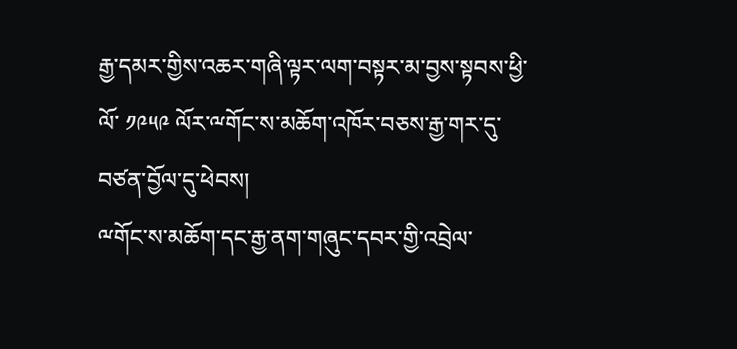རྒྱ་དམར་གྱིས་འཆར་གཞི་ལྟར་ལག་བསྟར་མ་བྱས་སྟབས་ཕྱི་ལོ་ ༡༩༥༩ ལོར་ྋགོང་ས་མཆོག་འཁོར་བཅས་རྒྱ་གར་དུ་བཙན་བྱོལ་དུ་ཕེབས།
ྋགོང་ས་མཆོག་དང་རྒྱ་ནག་གཞུང་དབར་གྱི་འབྲེལ་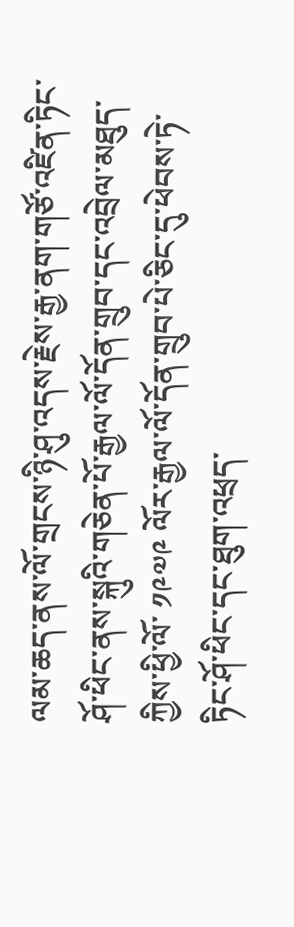ལམ་ཆད་ནས་ལོ་གྲངས་ཉི་ཤུ་འདས་རྗེས་རྒྱ་ནག་གཙོ་འཛིན་ཏིང་ཤོ་ཕིང་ནས་སྐུའི་གཅེན་པོ་རྒྱལ་ལོ་དོན་གྲུབ་དང་འབྲེལ་མཐུད་ཀྱིས་ཕྱི་ལོ་ ༡༩༧༩ ལོར་རྒྱལ་ལོ་དོན་གྲུབ་པེ་ཅིང་དུ་ཕེབས་ཏེ་ཏིང་ཤོ་ཕིང་དང་ཐུག་འཕྲད་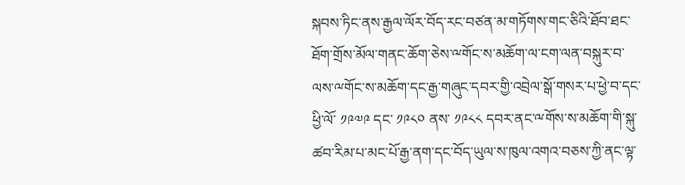སྐབས་ཏིང་ནས་རྒྱལ་ལོར་བོད་རང་བཙན་མ་གཏོགས་གང་ཅིའི་ཐོབ་ཐང་ཐོག་གྲོས་མོལ་གནང་ཆོག་ཅེས་ྋགོང་ས་མཆོག་ལ་ངག་ལན་བསྐུར་བ་ལས་ྋགོང་ས་མཆོག་དང་རྒྱ་གཞུང་དབར་གྱི་འབྲེལ་སྒོ་གསར་པ་ཕྱེ་བ་དང་ཕྱི་ལོ་ ༡༩༧༩ དང་ ༡༩༨༠ ནས་ ༡༩༨༨ དབར་ནང་ྋགོས་ས་མཆོག་གི་སྐུ་ཚབ་རིམ་པ་མང་པོ་རྒྱ་ནག་དང་བོད་ཡུལ་ས་ཁུལ་འགའ་བཅས་ཀྱི་ནང་ལྟ་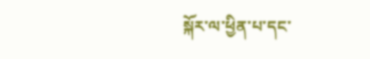སྐོར་ལ་ཕྱིན་པ་དང་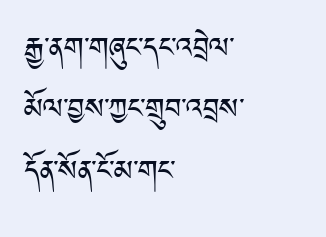རྒྱ་ནག་གཞུང་དང་འབྲེལ་མོལ་བྱས་ཀྱང་གྲུབ་འབྲས་དོན་སོན་ངོ་མ་གང་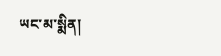ཡང་མ་སྨིན།